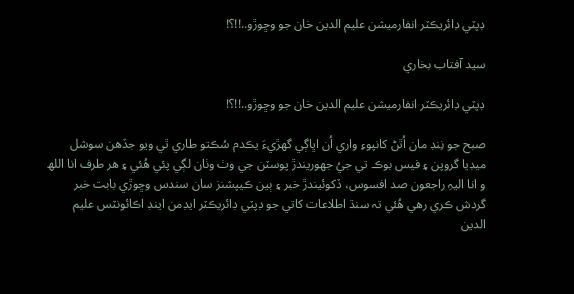ڊپٽي ڊائريڪٽر انفارميشن عليم الدين خان جو وڇوڙو..!!؟!

سيد آفتاب بخاري

ڊپٽي ڊائريڪٽر انفارميشن عليم الدين خان جو وڇوڙو..!!؟!

صبح جو نِنڊ مان اُٿڻ کانپوءِ واري اُن اڀاڳي گھڙيءَ يڪدم سُڪتو طاري ٿي ويو جڏھن سوشل ميڊيا گروپن ۽ فيس بوڪ تي جيُ جھوريندڙ پوسٽن جي وٺ وٺان لڳي پئي ھُئي ۽ ھر طرف انا اللھ و انا اليہِ راجعون صد افسوس، ڏکوئيندڙ خبر ۽ ٻين ڪيپشنز سان سندس وڇوڙي بابت خبر گردش ڪري رھي ھُئي تہ سنڌ اطلاعات کاتي جو ڊپٽي ڊائريڪٽر ايڊمن اينڊ اڪائونٽس عليم الدين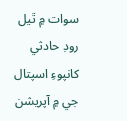سوات ۾ ٿيل روڊ حادثي کانپوءِ اسپتال جي ۾ آپريشن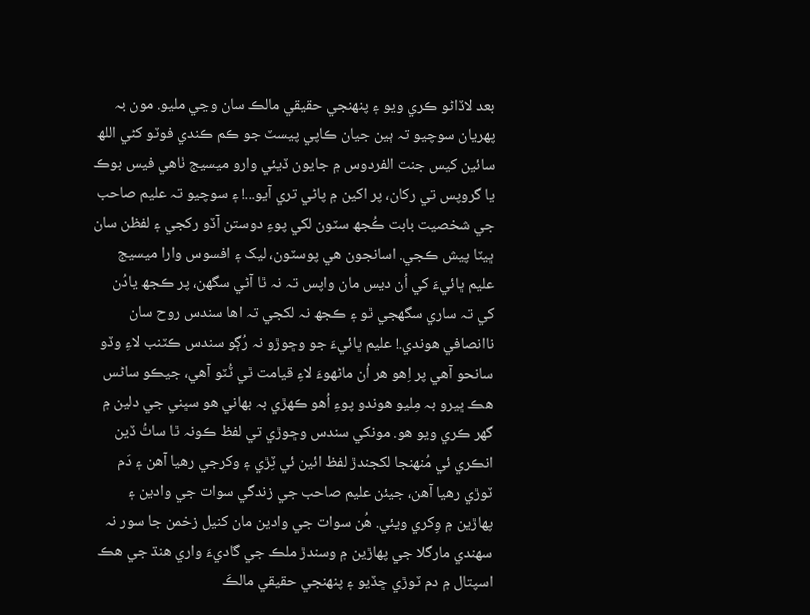بعد لاڏاڻو ڪري ويو ۽ پنھنجي حقيقي مالڪ سان وڃي مليو. مون بہ پھريان سوچيو تہ ٻين جيان ڪاپي پيسٽ جو ڪم ڪندي فوٽو کڻي اللھ سائين کيس جنت الفردوس ۾ جايون ڏيئي وارو ميسيج ٺاھي فيس بوڪ يا گروپس تي رکان، پر اکين ۾ پاڻي تري آيو...! ۽ سوچيو تہ عليم صاحب جي شخصيت بابت ڪُجھ سٽون لکي پوءِ دوستن آڏو رکجي ۽ لفظن سان ڀيٽا پيش ڪجي. اسانجون ھي پوسٽون، ليک ۽ افسوس وارا ميسيج عليم ڀائيءَ کي اُن ديس مان واپس تہ نہ ٿا آڻي سگھن، پر ڪجھ يادُن کي تہ ساري سگھجي ٿو ۽ ڪجھ نہ لکجي تہ اھا سندس روح سان ناانصافي ھوندي.! عليم ڀائيءَ جو وڇوڙو نہ رُڳو سندس ڪٽنب لاءِ وڏو سانحو آھي پر اِھو ھر اُن ماڻھوءَ لاءِ قيامت ٿي ٽُٽو آھي، جيڪو ساڻس ھڪ ڀيرو بہ مِليو ھوندو پوءِ اُھو ڪھڙي بہ بھاني ھو سڀني جي دلين ۾ گھر ڪري ويو ھو. مونکي سندس وڇوڙي تي لفظ ڪونہ ٿا ساٿُ ڏين انڪري ئي مُنھنجا لکجندڙ لفظ ائين ئي ٽِڙي ۽ وکرجي رھيا آھن ۽ دَم ٽوڙي رھيا آھن، جيئن عليم صاحب جي زندگي سوات جي وادين ۽ پھاڙين ۾ وِکري ويئي. ھُن سوات جي وادين مان کنيل زخمن جا سور نہ سھندي مارگلا جي پھاڙين ۾ وسندڙ ملڪ جي گاديءَ واري ھنڌ جي ھڪ اسپتال ۾ دم ٽوڙي ڇڏيو ۽ پنھنجي حقيقي مالڪَ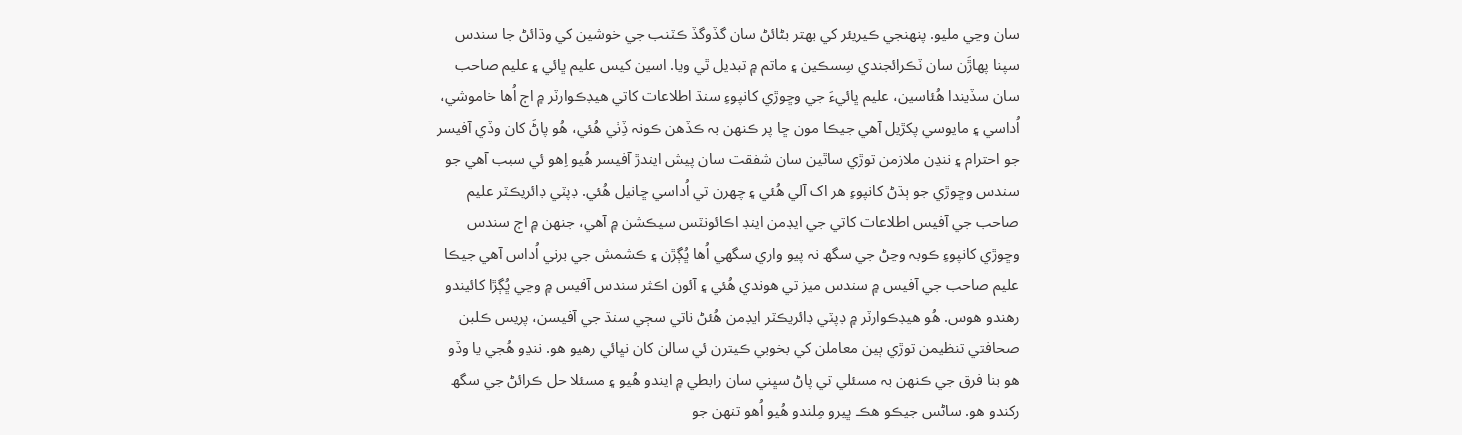سان وڃي مليو. پنھنجي ڪيريئر کي بھتر بڻائڻ سان گڏوگڏ ڪٽنب جي خوشين کي وڌائڻ جا سندس سپنا پھاڙَن سان ٽڪرائجندي سِسڪين ۽ ماتم ۾ تبديل ٿي ويا. اسين کيس عليم ڀائي ۽ عليم صاحب سان سڏيندا ھُئاسين، عليم ڀائيءَ جي وڇوڙي کانپوءِ سنڌ اطلاعات کاتي ھيڊڪوارٽر ۾ اڄ اُھا خاموشي، اُداسي ۽ مايوسي پکڙيل آھي جيڪا مون ڇا پر ڪنھن بہ ڪڏھن ڪونہ ڏِٺي ھُئي، ھُو پاڻَ کان وڏي آفيسر جو احترام ۽ ننڍن ملازمن توڙي ساٿين سان شفقت سان پيش ايندڙ آفيسر ھُيو اِھو ئي سبب آھي جو سندس وڇوڙي جو ٻڌڻ کانپوءِ ھر اک آلي ھُئي ۽ چھرن تي اُداسي ڇانيل ھُئي. ڊپٽي ڊائريڪٽر عليم صاحب جي آفيس اطلاعات کاتي جي ايڊمن اينڊ اڪائونٽس سيڪشن ۾ آھي، جنھن ۾ اڄ سندس وڇوڙي کانپوءِ ڪوبہ وڃڻ جي سگھ نہ پيو واري سگھي اُھا ڀُڳڙن ۽ ڪشمش جي برني اُداس آھي جيڪا عليم صاحب جي آفيس ۾ سندس ميز تي ھوندي ھُئي ۽ آئون اڪثر سندس آفيس ۾ وڃي ڀُڳڙا کائيندو رھندو ھوس. ھُو ھيڊڪوارٽر ۾ ڊپٽي ڊائريڪٽر ايڊمن ھُئڻ ناتي سڄي سنڌ جي آفيسن، پريس ڪلبن صحافتي تنظيمن توڙي ٻين معاملن کي بخوبي ڪيترن ئي سالن کان نڀائي رھيو ھو. ننڍو ھُجي يا وڏو ھو بنا فرق جي ڪنھن بہ مسئلي تي پاڻ سڀني سان رابطي ۾ ايندو ھُيو ۽ مسئلا حل ڪرائڻ جي سگھ رکندو ھو. ساڻس جيڪو ھڪ ڀيرو مِلندو ھُيو اُھو تنھن جو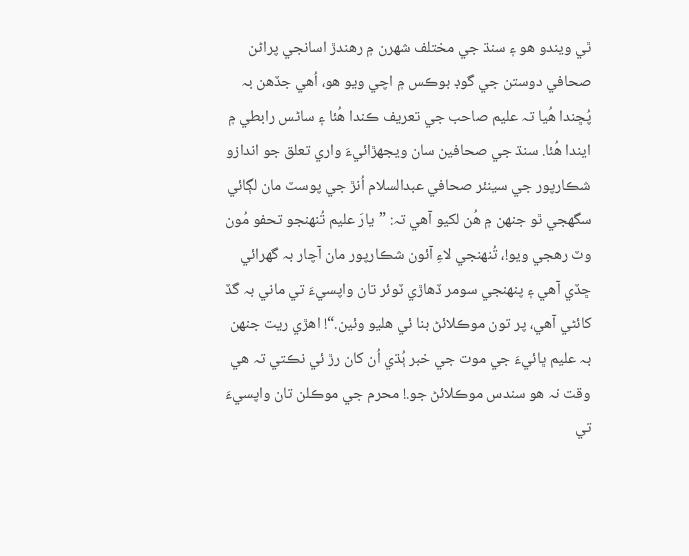ٿي ويندو ھو ۽ سنڌ جي مختلف شھرن ۾ رھندڙ اسانجي پراڻن صحافي دوستن جي گوڊ بوڪس ۾ اچي ويو ھو، اُھي جڏھن بہ پُڇندا ھُيا تہ عليم صاحب جي تعريف ڪندا ھُئا ۽ ساڻس رابطي ۾ ايندا ھُئا. سنڌ جي صحافين سان ويجھڙائيءَ واري تعلق جو اندازو شڪارپور جي سينئر صحافي عبدالسلام اُنڙ جي پوسٽ مان لڳائي سگھجي ٿو جنھن ۾ ھُن لکيو آھي تہ: ”يارَ عليم تُنھنجو تحفو مُون وٽ رھجي ويو!، تُنھنجي لاءِ آئون شڪارپور مان آچار بہ گھرائي ڇڏي آھي ۽ پنھنجي سومر ڏھاڙي ٽوئر تان واپسيءَ تي ماني بہ گڏ کائڻي آھي، پر تون موڪلائڻ بنا ئي ھليو وئين.“! اھڙي ريت جنھن بہ عليم ڀائيءَ جي موت جي خبر ٻُڌي اُن کان رڙ ئي نڪتي تہ ھي وقت نہ ھو سندس موڪلائڻ جو.! محرم جي موڪلن تان واپسيءَ تي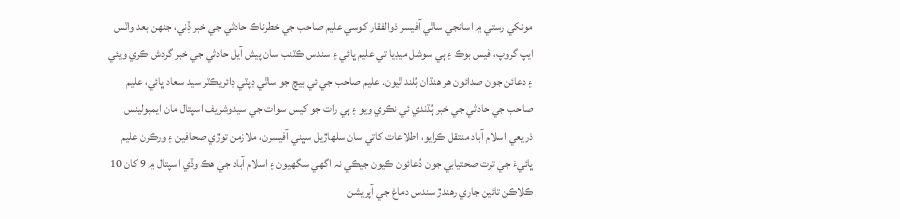مونکي رستي ۾ اسانجي ساٿي آفيسر ذوالفقار کوسي عليم صاحب جي خطرناڪ حادثي جي خبر ڏِني، جنھن بعد واٽس ايپ گروپ، فيس بوڪ ۽ ٻي سوشل ميڊيا تي عليم ڀائي ۽ سندس ڪٽنب سان پيش آيل حادثي جي خبر گردش ڪري ويئي ۽ دعائن جون صدائون ھر ھنڌان بُلند ٿيون. عليم صاحب جي ئي بيچ جو ساٿي ڊپٽي ڊائريڪٽر سيد سعاد ڀائي، عليم صاحب جي حادثي جي خبر ٻُڌندي ئي نڪري ويو ۽ ٻي رات جو کيس سوات جي سيدوشريف اسپتال مان ايمبولينس ذريعي اسلام آباد منتقل ڪرايو، اطلاعات کاتي سان سلھاڙيل سڀني آفيسرن، ملازمن توڙي صحافين ۽ ورڪرن عليم ڀائيءَ جي ترت صحتيابي جون دُعائون ڪيون جيڪي نہ اگھي سگھيون ۽ اسلام آباد جي ھڪ وڏي اسپتال ۾ 9 کان 10 ڪلاڪن تائين جاري رھندڙ سندس دماغ جي آپريشن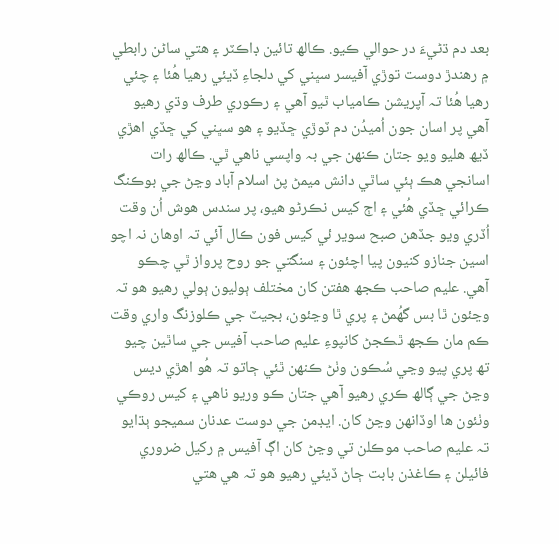بعد دم ڌڻيءَ در حوالي ڪيو. ڪالھ تائين ڊاڪٽر ۽ ھتي ساڻن رابطي ۾ رھندڙ دوست توڙي آفيسر سڀني کي دلجاءِ ڏيئي رھيا ھُئا ۽ چئي رھيا ھُئا تہ آپريشن ڪامياب ٿيو آھي ۽ رڪوري طرف وڌي رھيو آھي پر اسان جون اُميدُن دم ٽوڙي ڇڏيو ۽ ھو سڀني کي ڇڏي اھڙي ڏيھ ھليو ويو جتان ڪنھن جي بہ واپسي ناھي ٿي. ڪالھ رات اسانجي ھڪ ٻئي ساٿي دانش ميمڻ پڻ اسلام آباد وڃڻ جي بوڪنگ ڪرائي ڇڏي ھُئي ۽ اڄ کيس نڪرڻو ھيو، پر سندس ھوش اُن وقت اُڏري ويو جڏھن صبح سوير ئي کيس فون ڪال آئي تہ اوھان نہ اچو اسين جنازو کنيون پيا اچئون ۽ سنگتي جو روح پرواز ٿي چڪو آھي. عليم صاحب ڪجھ ھفتن کان مختلف ٻوليون ٻولي رھيو ھو تہ وڃئون ٿا بس گھُمڻ ۽ پري ٿا وڃئون، بجيٽ جي ڪلوزنگ واري وقت ڪم مان ڪجھ ٿڪجڻ کانپوءِ عليم صاحب آفيس جي ساٿين چيو تھ پري پيو وڃي سُڪون وٺڻ ڪنھن ٿئي ڄاتو تہ ھُو اھڙي ديس وڃڻ جي ڳالھ ڪري رھيو آھي جتان ڪو وريو ناھي ۽ کيس روڪي وٺئون ھا اوڏانھن وڃڻ کان. ايڊمن جي دوست عدنان سميجو ٻڌايو تہ عليم صاحب موڪلن تي وڃڻ کان اڳ آفيس ۾ رکيل ضروري فائيلن ۽ ڪاغذن بابت ڄاڻ ڏيئي رھيو ھو تہ ھي ھتي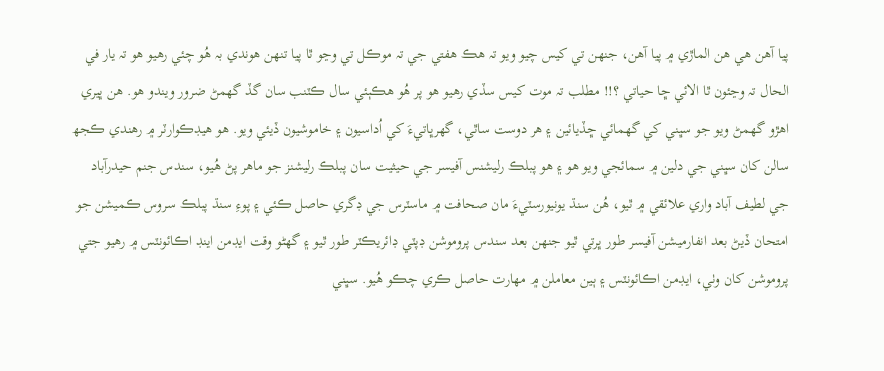پيا آھن ھي ھن الماڙي ۾ پيا آھن، جنھن تي کيس چيو ويو تہ ھڪ ھفتي جي تہ موڪل تي وڃو ٿا پيا تنھن ھوندي بہ ھُو چئي رھيو ھو تہ يار في الحال تہ وڃئون ٿا الائي ڇا حياتي ؟!! مطلب تہ موت کيس سڏي رھيو ھو پر ھُو ھڪٻئي سال ڪٽنب سان گڏ گھمڻ ضرور ويندو ھو. ھن ڀيري اھڙو گھمڻ ويو جو سڀني کي گھمائي ڇڏيائين ۽ ھر دوست ساٿي، گھرڀاتيءَ کي اُداسيون ۽ خاموشيون ڏيئي ويو. ھو ھيڊڪوارٽر ۾ رھندي ڪجھ سالن کان سڀني جي دلين ۾ سمائجي ويو ھو ۽ ھو پبلڪ رليشنس آفيسر جي حيثيت سان پبلڪ رليشنز جو ماھر پڻ ھُيو، سندس جنم حيدرآباد جي لطيف آباد واري علائقي ۾ ٿيو، ھُن سنڌ يونيورسٽيءَ مان صحافت ۾ ماسٽرس جي ڊگري حاصل ڪئي ۽ پوءِ سنڌ پبلڪ سروس ڪميشن جو امتحان ڏيڻ بعد انفارميشن آفيسر طور ڀرتي ٿيو جنھن بعد سندس پروموشن ڊپٽي ڊائريڪٽر طور ٿيو ۽ گھڻو وقت ايڊمن اينڊ اڪائونٽس ۾ رھيو جتي پروموشن کان وٺي، ايڊمن اڪائونٽس ۽ ٻين معاملن ۾ مھارت حاصل ڪري چڪو ھُيو. سڀني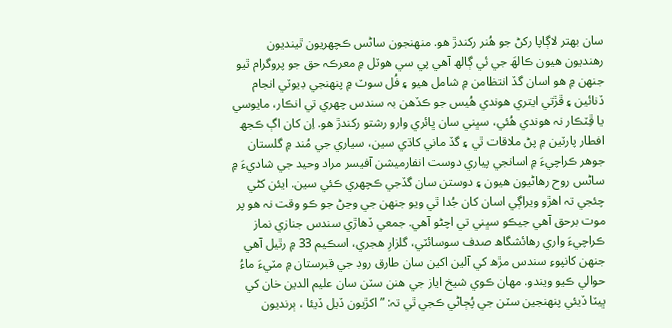سان بھتر لاڳاپا رکڻ جو ھُنر رکندڙ ھو. منھنجون ساڻس ڪچھريون ٿينديون رھنديون ھيون ڪالھَ جي ئي ڳالھ آھي پي سي ھوٽل ۾ معرڪہ حق جو پروگرام ٿيو جنھن ۾ ھو اسان گڏ انتظامن ۾ شامل ھيو ۽ فُل سوٽ ۾ پنھنجي ڊيوٽي انجام ڏنائين ۽ ڦڙتي ايتري ھوندي ھُيس جو ڪڏھن بہ سندس چھري تي انڪار، مايوسي يا ڦِٽڪار نہ ھوندي ھُئي، سڀني سان ڀائري وارو رشتو رکندڙ ھو. اِن کان اڳ ڪجھ افطار پارٽين ۾ پڻ ملاقات ٿي ۽ گڏ ماني کاڌي سين، سياري جي مُند ۾ گلستان جوھر ڪراچيءَ ۾ اسانجي پياري دوست انفارميشن آفيسر مراد وحيد جي شاديءَ ۾ ساڻس روح رھاڻيون ھيون ۽ دوستن سان گڏجي ڪچھري ڪئي سين. ايئن کڻي چئجي تہ اھڙو ويراڳي اسان کان جُدا ٿي ويو جنھن جي وڃڻ جو ڪو وقت نہ ھو پر موت برحق آھي جيڪو سڀني تي اچڻو آھي. جمعي ڏھاڙي سندس جنازي نماز ڪراچيءَ واري رھائشگاھ صدف سوسائٽي، گلزارِ ھجري، اسڪيم 33 ۾ رٿيل آھي جنھن کانپوءِ سندس مڙھ کي آلين اکين سان طارق روڊ جي قبرستان ۾ مٽيءَ ماءُ حوالي ڪيو ويندو. مھان ڪوي شيخ اياز جي ھنن سٽن سان عليم الدين خان کي ڀيٽا ڏيئي پنھنجين سٽن جي پُڄاڻي ڪجي ٿي تہ: ” اکڙيون ڏيل ڏيئا ، ٻرنديون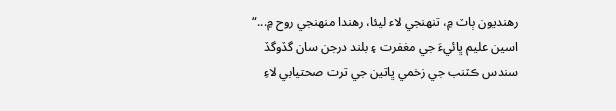رهنديون ٻاٽ ۾، تنهنجي لاء ليئا، رهندا منهنجي روح ۾...“ اسين عليم ڀائيءَ جي مغفرت ۽ بلند درجن سان گڏوگڏ سندس ڪٽنب جي زخمي ڀاتين جي ترت صحتيابي لاءِ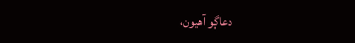دعاڳو آھيون،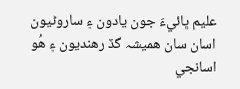عليم ڀائيءَ جون يادون ۽ ساروڻيون اسان سان ھميشہ گڏ رھنديون ۽ ھُو اسانجي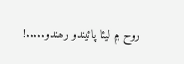روح ۾ ليئا پائيندو رھندو.....!